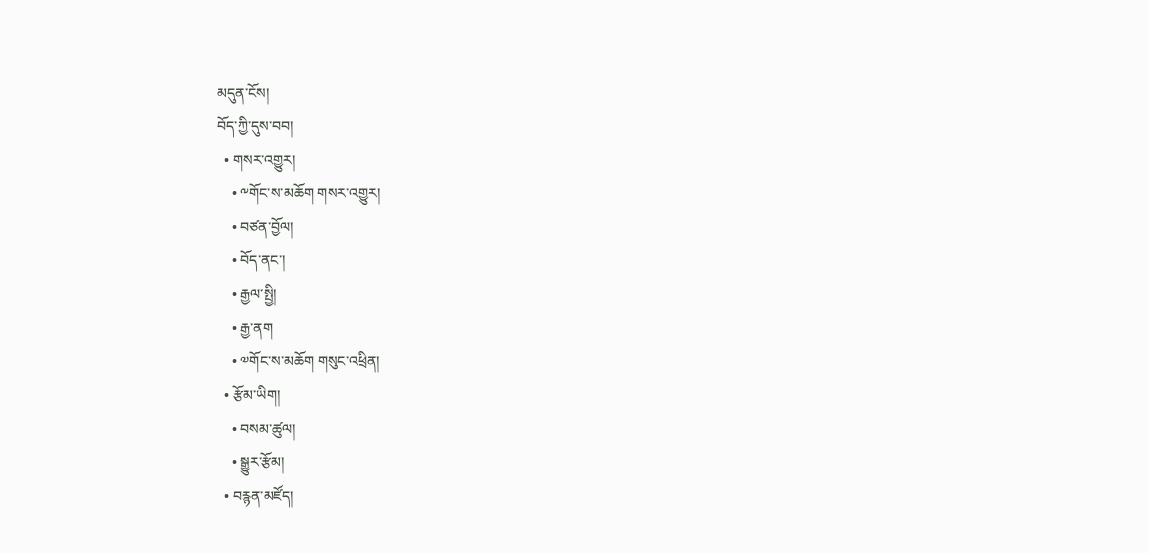མདུན་ངོས།
བོད་ཀྱི་དུས་བབ།
  • གསར་འགྱུར།
    • ༸གོང་ས་མཆོག གསར་འགྱུར།
    • བཙན་བྱོལ།
    • བོད་ནང་།
    • རྒྱལ་སྤྱི།
    • རྒྱ་ནག
    • ༧གོང་ས་མཆོག གསུང་འཕྲིན།
  • རྩོམ་ཡིག།
    • བསམ་ཚུལ།
    • སྒྱུར་རྩོམ།
  • བརྙན་མཛོད།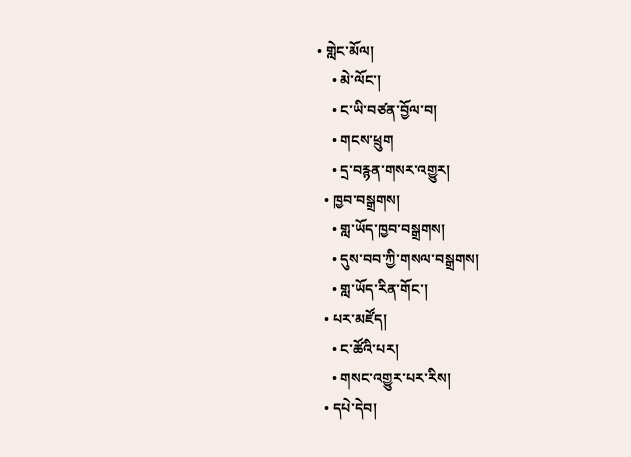• གླེང་མོལ།
    • མེ་ལོང་།
    • ང་ཡི་བཙན་བྱོལ་བ།
    • གངས་ཕྲུག
    • དྲ་བརྙན་གསར་འགྱུར།
  • ཁྱབ་བསྒྲགས།
    • གླ་ཡོད་ཁྱབ་བསྒྲགས།
    • དུས་བབ་ཀྱི་གསལ་བསྒྲགས།
    • གླ་ཡོད་རིན་གོང་།
  • པར་མཛོད།
    • ང་ཚོའི་པར།
    • གསང་འགྱུར་པར་རིས།
  • དཔེ་དེབ།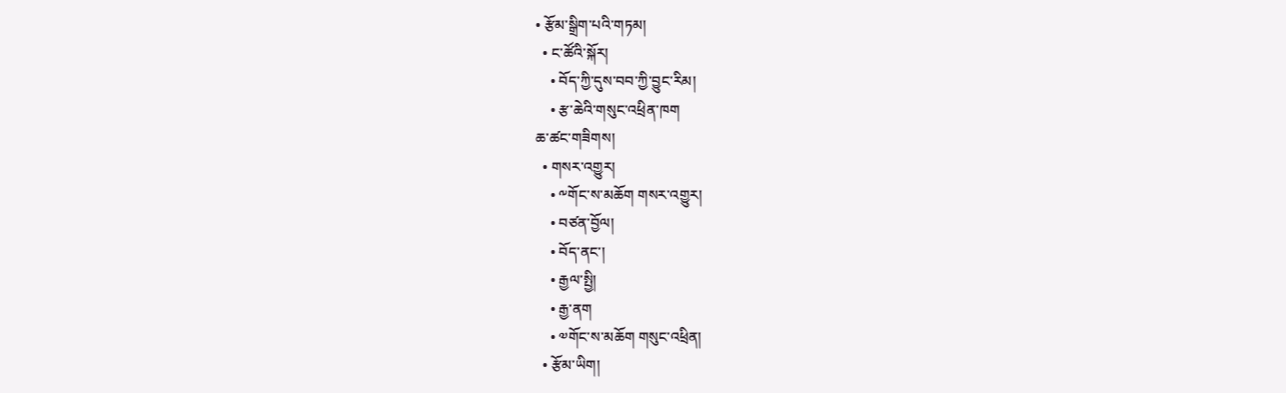• རྩོམ་སྒྲིག་པའི་གཏམ།
  • ང་ཚོའི་སྐོར།
    • བོད་ཀྱི་དུས་བབ་ཀྱི་བྱུང་རིམ།
    • རྩ་ཆེའི་གསུང་འཕྲིན་ཁག
ཆ་ཚང་གཟིགས།
  • གསར་འགྱུར།
    • ༸གོང་ས་མཆོག གསར་འགྱུར།
    • བཙན་བྱོལ།
    • བོད་ནང་།
    • རྒྱལ་སྤྱི།
    • རྒྱ་ནག
    • ༧གོང་ས་མཆོག གསུང་འཕྲིན།
  • རྩོམ་ཡིག།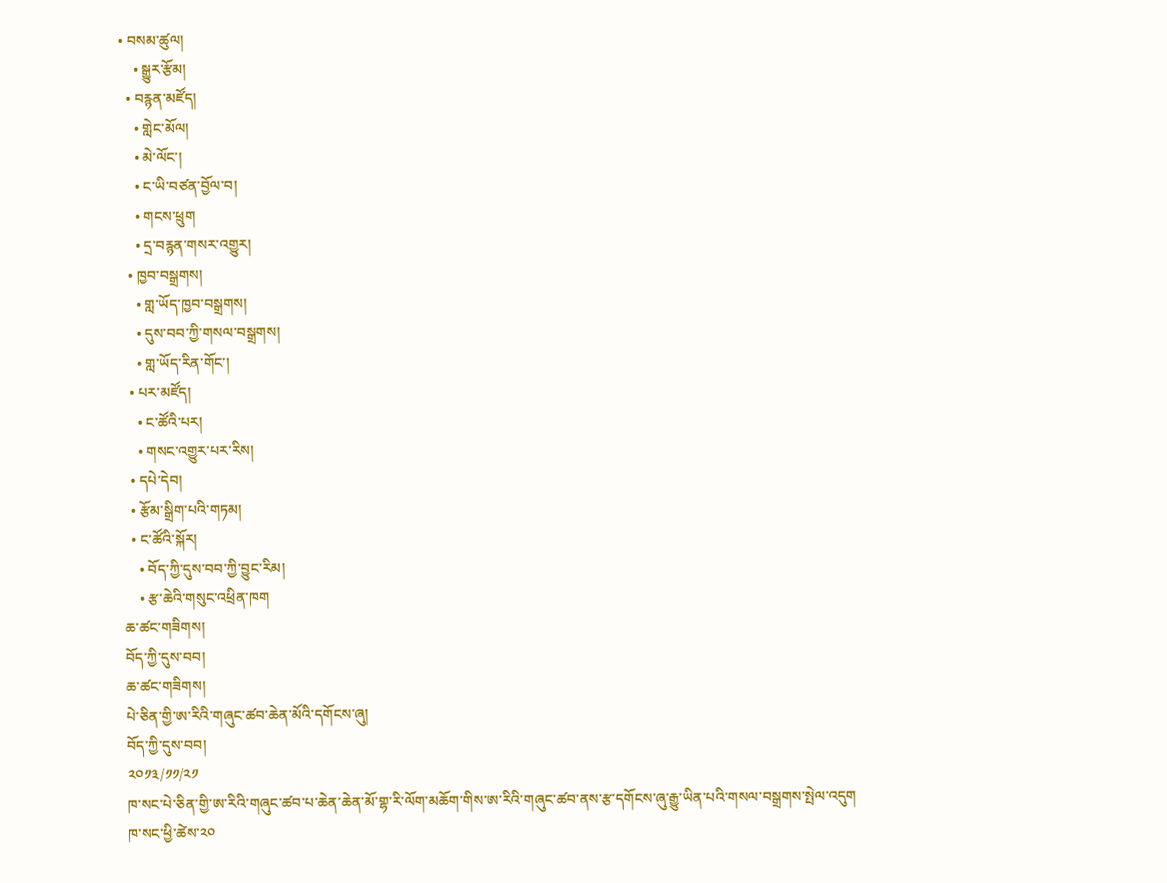• བསམ་ཚུལ།
    • སྒྱུར་རྩོམ།
  • བརྙན་མཛོད།
    • གླེང་མོལ།
    • མེ་ལོང་།
    • ང་ཡི་བཙན་བྱོལ་བ།
    • གངས་ཕྲུག
    • དྲ་བརྙན་གསར་འགྱུར།
  • ཁྱབ་བསྒྲགས།
    • གླ་ཡོད་ཁྱབ་བསྒྲགས།
    • དུས་བབ་ཀྱི་གསལ་བསྒྲགས།
    • གླ་ཡོད་རིན་གོང་།
  • པར་མཛོད།
    • ང་ཚོའི་པར།
    • གསང་འགྱུར་པར་རིས།
  • དཔེ་དེབ།
  • རྩོམ་སྒྲིག་པའི་གཏམ།
  • ང་ཚོའི་སྐོར།
    • བོད་ཀྱི་དུས་བབ་ཀྱི་བྱུང་རིམ།
    • རྩ་ཆེའི་གསུང་འཕྲིན་ཁག
ཆ་ཚང་གཟིགས།
བོད་ཀྱི་དུས་བབ།
ཆ་ཚང་གཟིགས།
པེ་ཅིན་གྱི་ཨ་རིའི་གཞུང་ཚབ་ཆེན་མོའི་དགོངས་ཞུ།
བོད་ཀྱི་དུས་བབ།
༢༠༡༣/༡༡/༢༡
ཁ་སང་པེ་ཅིན་གྱི་ཨ་རིའི་གཞུང་ཚབ་པ་ཆེན་ཆེན་མོ་གྷ་རི་ལོག་མཆོག་གིས་ཨ་རིའི་གཞུང་ཚབ་ནས་རྩ་དགོངས་ཞུ་རྒྱུ་ཡིན་པའི་གསལ་བསྒྲགས་སྤེལ་འདུག
ཁ་སང་ཕྱི་ཚེས་༢༠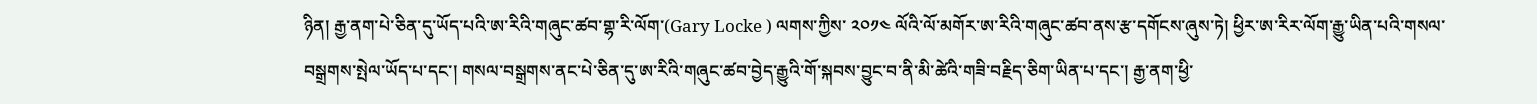ཉིན། རྒྱ་ནག་པེ་ཅིན་དུ་ཡོད་པའི་ཨ་རིའི་གཞུང་ཚབ་གྷ་རི་ལོག་(Gary Locke ) ལགས་ཀྱིས་ ༢༠༡༤ ལོའི་ལོ་མགོར་ཨ་རིའི་གཞུང་ཚབ་ནས་རྩ་དགོངས་ཞུས་ཏེ། ཕྱིར་ཨ་རིར་ལོག་རྒྱུ་ཡིན་པའི་གསལ་བསྒྲགས་སྤེལ་ཡོད་པ་དང་། གསལ་བསྒྲགས་ནང་པེ་ཅིན་དུ་ཨ་རིའི་གཞུང་ཚབ་བྱེད་རྒྱུའི་གོ་སྐབས་བྱུང་བ་ནི་མི་ཚེའི་གཟི་བརྗིད་ཅིག་ཡིན་པ་དང་། རྒྱ་ནག་ཕྱི་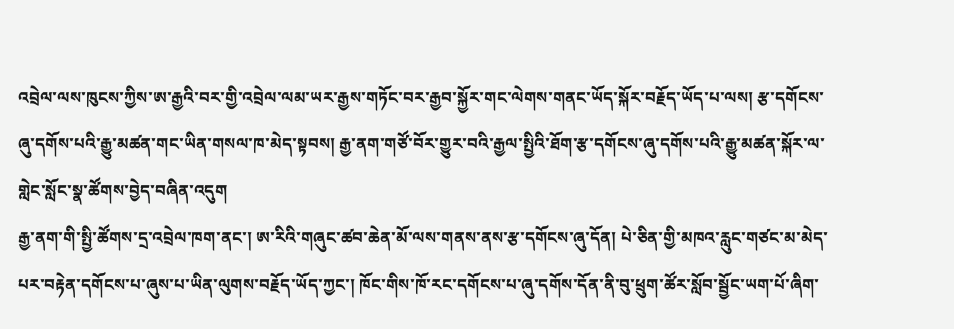འབྲེལ་ལས་ཁུངས་ཀྱིས་ཨ་རྒྱའི་བར་གྱི་འབྲེལ་ལམ་ཡར་རྒྱས་གཏོང་བར་རྒྱབ་སྐྱོར་གང་ལེགས་གནང་ཡོད་སྐོར་བརྗོད་ཡོད་པ་ལས། རྩ་དགོངས་ཞུ་དགོས་པའི་རྒྱུ་མཚན་གང་ཡིན་གསལ་ཁ་མེད་སྟབས། རྒྱ་ནག་གཙོ་བོར་གྱུར་བའི་རྒྱལ་སྤྱིའི་ཐོག་རྩ་དགོངས་ཞུ་དགོས་པའི་རྒྱུ་མཚན་སྐོར་ལ་གླེང་སློང་སྣ་ཚོགས་བྱེད་བཞིན་འདུག
རྒྱ་ནག་གི་སྤྱི་ཚོགས་དྲ་འབྲེལ་ཁག་ནང་། ཨ་རིའི་གཞུང་ཚབ་ཆེན་མོ་ལས་གནས་ནས་རྩ་དགོངས་ཞུ་དོན། པེ་ཅིན་གྱི་མཁའ་རླུང་གཙང་མ་མེད་པར་བརྟེན་དགོངས་པ་ཞུས་པ་ཡིན་ལུགས་བརྗོད་ཡོད་ཀྱང་། ཁོང་གིས་ཁོ་རང་དགོངས་པ་ཞུ་དགོས་དོན་ནི་བུ་ཕྲུག་ཚོར་སློབ་སྦྱོང་ཡག་པོ་ཞིག་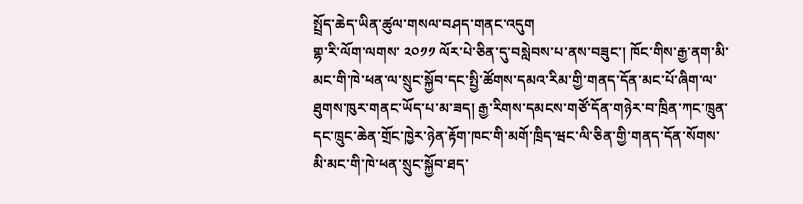སྤྲོད་ཆེད་ཡིན་ཚུལ་གསལ་བཤད་གནང་འདུག
གྷ་རི་ལོག་ལགས་ ༢༠༡༡ ལོར་པེ་ཅིན་དུ་བསླེབས་པ་ནས་བཟུང་། ཁོང་གིས་རྒྱ་ནག་མི་མང་གི་ཁེ་ཕན་ལ་སྲུང་སྐྱོབ་དང་སྤྱི་ཚོགས་དམའ་རིམ་གྱི་གནད་དོན་མང་པོ་ཞིག་ལ་ཐུགས་ཁུར་གནང་ཡོད་པ་མ་ཟད། རྒྱ་རིགས་དམངས་གཙོ་དོན་གཉེར་བ་ཁྲིན་ཀང་ཁྲུན་དང་ཁྲུང་ཆེན་གྲོང་ཁྱེར་ཉེན་རྟོག་ཁང་གི་མགོ་ཁྲིད་ཝང་ལི་ཅིན་གྱི་གནད་དོན་སོགས་མི་མང་གི་ཁེ་ཕན་སྲུང་སྐྱོབ་ཐད་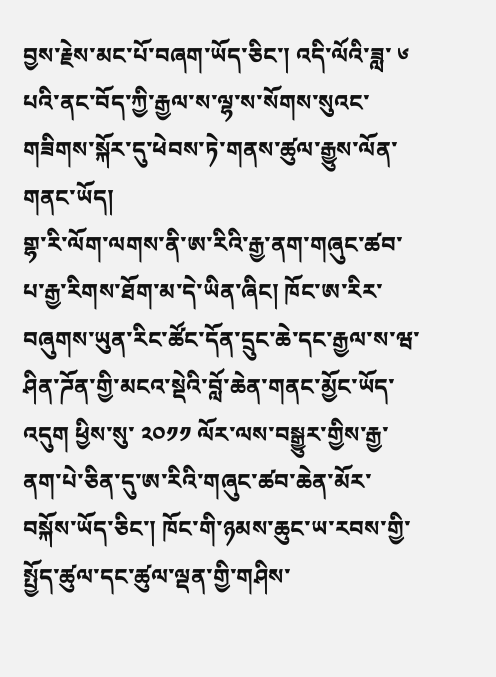བྱས་རྗེས་མང་པོ་བཞག་ཡོད་ཅིང་། འདི་ལོའི་ཟླ་ ༦ པའི་ནང་བོད་ཀྱི་རྒྱལ་ས་ལྷ་ས་སོགས་སུའང་གཟིགས་སྐོར་དུ་ཕེབས་ཏེ་གནས་ཚུལ་རྒྱུས་ལོན་གནང་ཡོད།
གྷ་རི་ལོག་ལགས་ནི་ཨ་རིའི་རྒྱ་ནག་གཞུང་ཚབ་པ་རྒྱ་རིགས་ཐོག་མ་དེ་ཡིན་ཞིང། ཁོང་ཨ་རིར་བཞུགས་ཡུན་རིང་ཚོང་དོན་དྲུང་ཆེ་དང་རྒྱལ་ས་ཝ་ཤིན་ཌོན་གྱི་མངའ་སྡེའི་བློ་ཆེན་གནང་མྱོང་ཡོད་འདུག ཕྱིས་སུ་ ༢༠༡༡ ལོར་ལས་བསྒྱུར་གྱིས་རྒྱ་ནག་པེ་ཅིན་དུ་ཨ་རིའི་གཞུང་ཚབ་ཆེན་མོར་བསྐོས་ཡོད་ཅིང་། ཁོང་གི་ཉམས་ཆུང་ཡ་རབས་གྱི་སྤྱོད་ཚུལ་དང་ཚུལ་ལྡན་གྱི་གཤིས་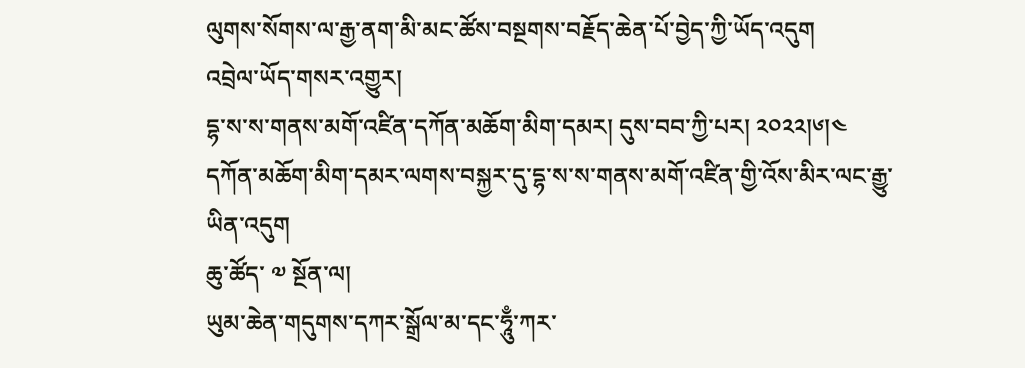ལུགས་སོགས་ལ་རྒྱ་ནག་མི་མང་ཚོས་བསྔགས་བརྗོད་ཆེན་པོ་བྱེད་ཀྱི་ཡོད་འདུག
འབྲེལ་ཡོད་གསར་འགྱུར།
དྷ་ས་ས་གནས་མགོ་འཛིན་དཀོན་མཆོག་མིག་དམར། དུས་བབ་ཀྱི་པར། ༢༠༢༢།༦།༤
དཀོན་མཆོག་མིག་དམར་ལགས་བསྐྱར་དུ་དྷ་ས་ས་གནས་མགོ་འཛིན་གྱི་འོས་མིར་ལང་རྒྱུ་ཡིན་འདུག
ཆུ་ཚོད་ ༧ སྔོན་ལ།
ཡུམ་ཆེན་གདུགས་དཀར་སྒྲོལ་མ་དང་ཧཱུྃ་ཀར་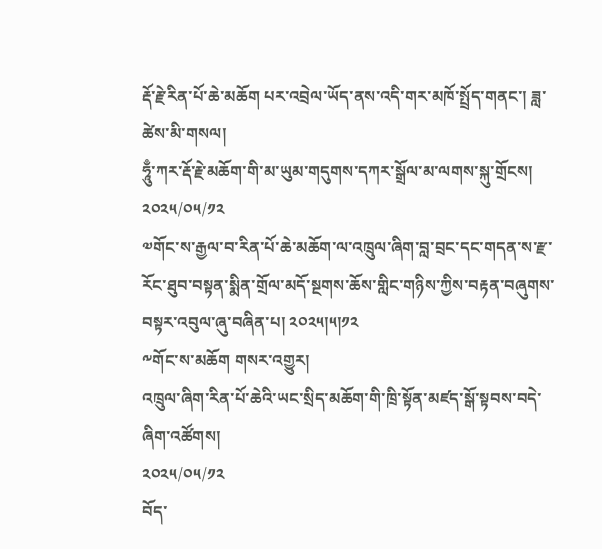རྡོ་རྗེ་རིན་པོ་ཆེ་མཆོག པར་འབྲེལ་ཡོད་ནས་འདི་གར་མཁོ་སྤྲོད་གནང་། ཟླ་ཚེས་མི་གསལ།
ཧཱུྃ་ཀར་རྡོ་རྗེ་མཆོག་གི་མ་ཡུམ་གདུགས་དཀར་སྒྲོལ་མ་ལགས་སྐུ་གྲོངས།
༢༠༢༥/༠༥/༡༢
༧གོང་ས་རྒྱལ་བ་རིན་པོ་ཆེ་མཆོག་ལ་འཁྲུལ་ཞིག་བླ་བྲང་དང་གདན་ས་རྫ་རོང་ཐུབ་བསྟན་སྨིན་གྲོལ་མདོ་སྔགས་ཆོས་གླིང་གཉིས་ཀྱིས་བརྟན་བཞུགས་བསྟར་འབུལ་ཞུ་བཞིན་པ། ༢༠༢༥།༥།༡༢
༸གོང་ས་མཆོག གསར་འགྱུར།
འཁྲུལ་ཞིག་རིན་པོ་ཆེའི་ཡང་སྲིད་མཆོག་གི་ཁྲི་སྟོན་མཛད་སྒོ་སྟབས་བདེ་ཞིག་འཚོགས།
༢༠༢༥/༠༥/༡༢
བོད་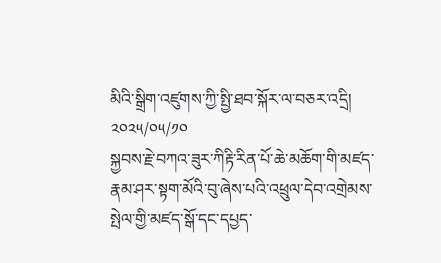མིའི་སྒྲིག་འཛུགས་ཀྱི་སྤྱི་ཐབ་སྐོར་ལ་བཅར་འདྲི།
༢༠༢༥/༠༥/༡༠
སྐྱབས་རྗེ་བཀའ་ཟུར་ཀིརྟི་རིན་པོ་ཆེ་མཆོག་གི་མཛད་རྣམ་ཤར་སྟག་མོའི་བུ་ཞེས་པའི་འཕྲུལ་དེབ་འགྲེམས་སྤེལ་གྱི་མཛད་སྒོ་དང་དཔྱད་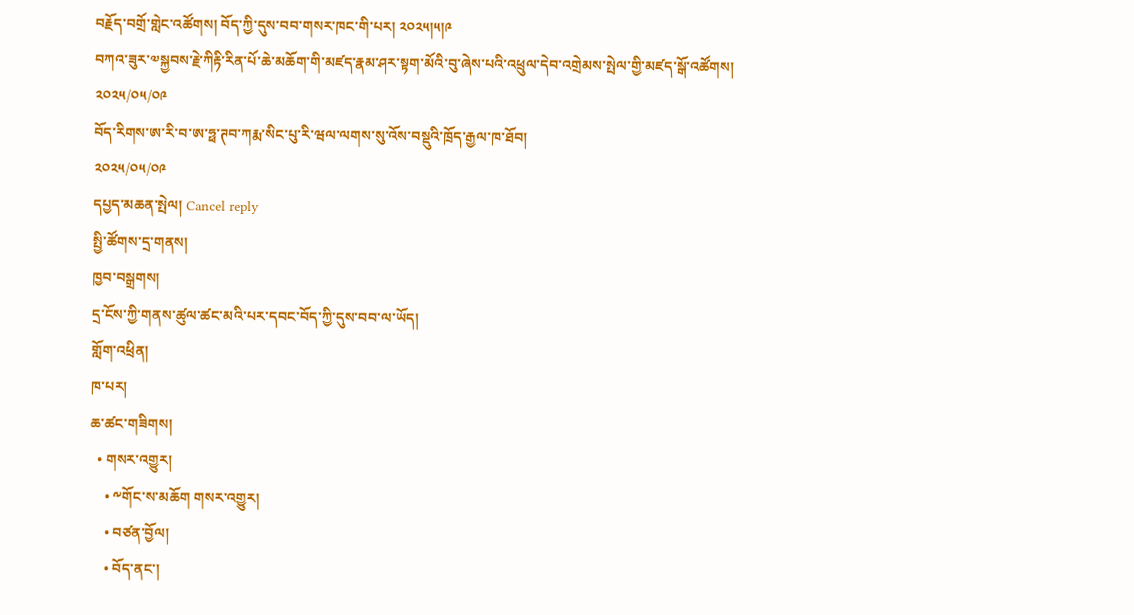བརྗོད་བགྲོ་གླེང་འཚོགས། བོད་ཀྱི་དུས་བབ་གསར་ཁང་གི་པར། ༢༠༢༥།༥།༩
བཀའ་ཟུར་༧སྐྱབས་རྗེ་ཀིརྟི་རིན་པོ་ཆེ་མཆོག་གི་མཛད་རྣམ་ཤར་སྟག་མོའི་བུ་ཞེས་པའི་འཕྲུལ་དེབ་འགྲེམས་སྤེལ་གྱི་མཛད་སྒོ་འཚོགས།
༢༠༢༥/༠༥/༠༩
བོད་རིགས་ཨ་རི་བ་ཨ་ཧྥ་ཊབ་ཀརྨ་སིང་པུ་རི་ཝལ་ལགས་སུ་འོས་བསྡུའི་ཁྲོད་རྒྱལ་ཁ་ཐོབ།
༢༠༢༥/༠༥/༠༩
དཔྱད་མཆན་སྤེལ། Cancel reply
སྤྱི་ཚོགས་དྲ་གནས།
ཁྱབ་བསྒྲགས།
དྲ་ངོས་ཀྱི་གནས་ཚུལ་ཚང་མའི་པར་དབང་བོད་ཀྱི་དུས་བབ་ལ་ཡོད།
གློག་འཕྲིན།
ཁ་པར།
ཆ་ཚང་གཟིགས།
  • གསར་འགྱུར།
    • ༸གོང་ས་མཆོག གསར་འགྱུར།
    • བཙན་བྱོལ།
    • བོད་ནང་།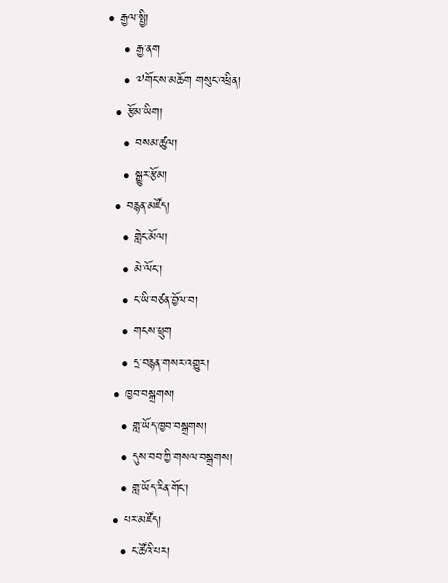• རྒྱལ་སྤྱི།
    • རྒྱ་ནག
    • ༧གོང་ས་མཆོག གསུང་འཕྲིན།
  • རྩོམ་ཡིག།
    • བསམ་ཚུལ།
    • སྒྱུར་རྩོམ།
  • བརྙན་མཛོད།
    • གླེང་མོལ།
    • མེ་ལོང་།
    • ང་ཡི་བཙན་བྱོལ་བ།
    • གངས་ཕྲུག
    • དྲ་བརྙན་གསར་འགྱུར།
  • ཁྱབ་བསྒྲགས།
    • གླ་ཡོད་ཁྱབ་བསྒྲགས།
    • དུས་བབ་ཀྱི་གསལ་བསྒྲགས།
    • གླ་ཡོད་རིན་གོང་།
  • པར་མཛོད།
    • ང་ཚོའི་པར།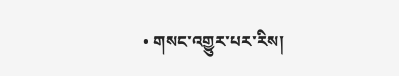• གསང་འགྱུར་པར་རིས།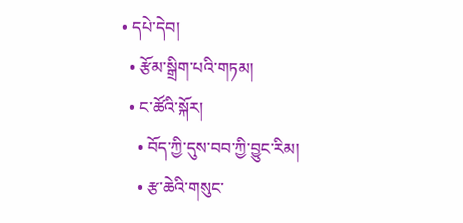• དཔེ་དེབ།
  • རྩོམ་སྒྲིག་པའི་གཏམ།
  • ང་ཚོའི་སྐོར།
    • བོད་ཀྱི་དུས་བབ་ཀྱི་བྱུང་རིམ།
    • རྩ་ཆེའི་གསུང་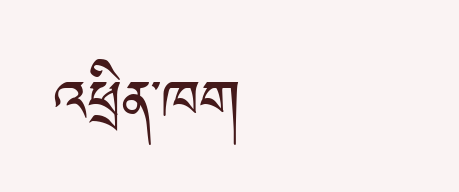འཕྲིན་ཁག